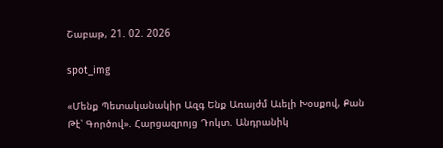Շաբաթ, 21. 02. 2026

spot_img

«Մենք Պետականակիր Ազգ Ենք Առայժմ Աւելի Խօսքով, Քան Թէ՝ Գործով». Հարցազրոյց Դոկտ. Անդրանիկ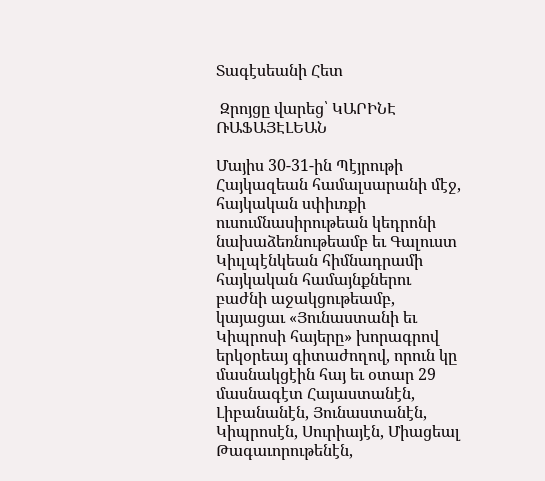Տագէսեանի Հետ

 Զրոյցը վարեց՝ ԿԱՐԻՆԷ ՌԱՖԱՅԷԼԵԱՆ

Մայիս 30-31-ին Պէյրութի Հայկազեան համալսարանի մէջ, հայկական սփիւռքի ուսումնասիրութեան կեդրոնի նախաձեռնութեամբ եւ Գալուստ Կիւլպէնկեան հիմնադրամի հայկական համայնքներու բաժնի աջակցութեամբ, կայացաւ «Յունաստանի եւ Կիպրոսի հայերը» խորագրով երկօրեայ գիտաժողով, որուն կը մասնակցէին հայ եւ օտար 29 մասնագէտ Հայաստանէն, Լիբանանէն, Յունաստանէն, Կիպրոսէն, Սուրիայէն, Միացեալ Թագաւորութենէն,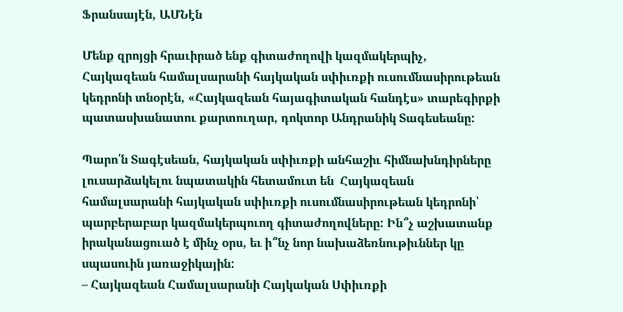Ֆրանսայէն, ԱՄՆէն

Մենք զրոյցի հրաւիրած ենք գիտաժողովի կազմակերպիչ, Հայկազեան համալսարանի հայկական սփիւռքի ուսումնասիրութեան կեդրոնի տնօրէն, «Հայկազեան հայագիտական հանդէս» տարեգիրքի պատասխանատու քարտուղար, դոկտոր Անդրանիկ Տագեսեանը:

Պարո՛ն Տագէսեան, հայկական սփիւռքի անհաշիւ հիմնախնդիրները լուսարձակելու նպատակին հետամուտ են  Հայկազեան համալսարանի հայկական սփիւռքի ուսումնասիրութեան կեդրոնի՝ պարբերաբար կազմակերպուող գիտաժողովները: Ին՞չ աշխատանք իրականացուած է մինչ օրս, եւ ի՞նչ նոր նախաձեռնութիւններ կը սպասուին յառաջիկային:
– Հայկազեան Համալսարանի Հայկական Սփիւռքի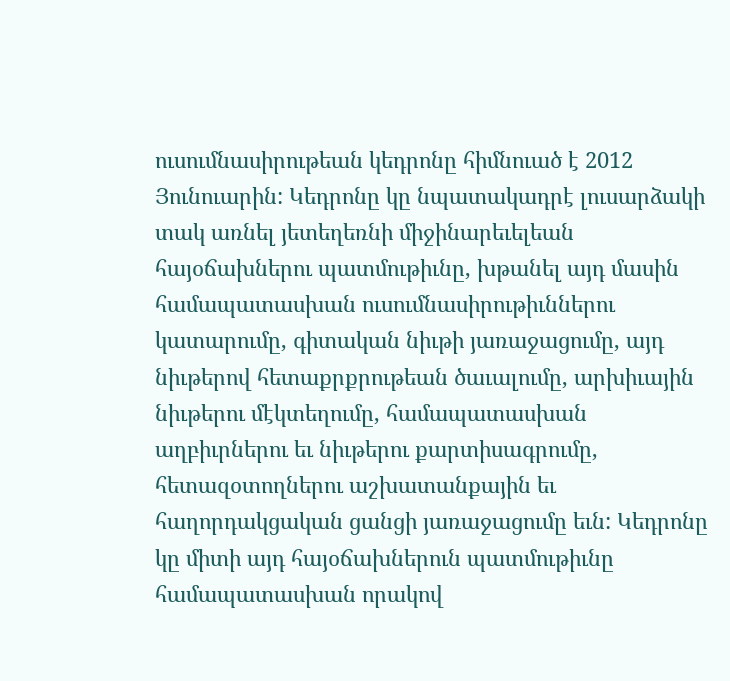ուսումնասիրութեան կեդրոնը հիմնուած է 2012 Յունուարին: Կեդրոնը կը նպատակադրէ լուսարձակի տակ առնել յետեղեռնի միջինարեւելեան հայօճախներու պատմութիւնը, խթանել այդ մասին համապատասխան ուսումնասիրութիւններու կատարումը, գիտական նիւթի յառաջացումը, այդ նիւթերով հետաքրքրութեան ծաւալումը, արխիւային նիւթերու մէկտեղումը, համապատասխան աղբիւրներու եւ նիւթերու քարտիսագրումը, հետազօտողներու աշխատանքային եւ հաղորդակցական ցանցի յառաջացումը եւն: Կեդրոնը կը միտի այդ հայօճախներուն պատմութիւնը համապատասխան որակով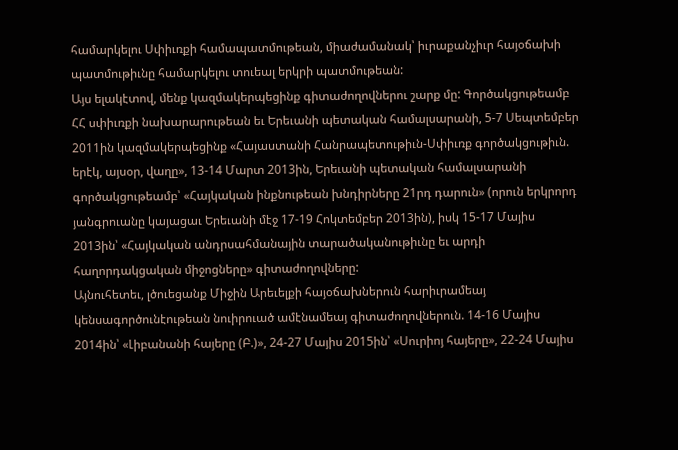համարկելու Սփիւռքի համապատմութեան, միաժամանակ՝ իւրաքանչիւր հայօճախի պատմութիւնը համարկելու տուեալ երկրի պատմութեան:
Այս ելակէտով, մենք կազմակերպեցինք գիտաժողովներու շարք մը: Գործակցութեամբ ՀՀ սփիւռքի նախարարութեան եւ Երեւանի պետական համալսարանի, 5-7 Սեպտեմբեր 2011ին կազմակերպեցինք «Հայաստանի Հանրապետութիւն-Սփիւռք գործակցութիւն. երէկ, այսօր, վաղը», 13-14 Մարտ 2013ին, Երեւանի պետական համալսարանի գործակցութեամբ՝ «Հայկական ինքնութեան խնդիրները 21րդ դարուն» (որուն երկրորդ յանգրուանը կայացաւ Երեւանի մէջ 17-19 Հոկտեմբեր 2013ին), իսկ 15-17 Մայիս 2013ին՝ «Հայկական անդրսահմանային տարածականութիւնը եւ արդի հաղորդակցական միջոցները» գիտաժողովները:
Այնուհետեւ, լծուեցանք Միջին Արեւելքի հայօճախներուն հարիւրամեայ կենսագործունէութեան նուիրուած ամէնամեայ գիտաժողովներուն. 14-16 Մայիս 2014ին՝ «Լիբանանի հայերը (Բ.)», 24-27 Մայիս 2015ին՝ «Սուրիոյ հայերը», 22-24 Մայիս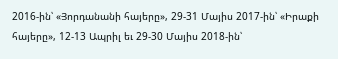2016-ին՝ «Յորդանանի հայերը», 29-31 Մայիս 2017-ին՝ «Իրաքի հայերը», 12-13 Ապրիլ եւ 29-30 Մայիս 2018-ին՝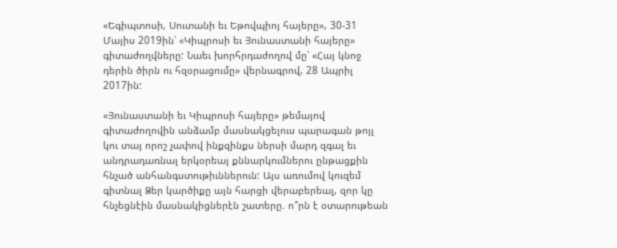«Եգիպտոսի, Սուտանի եւ Եթովպիոյ հայերը», 30-31 Մայիս 2019ին՝ «Կիպրոսի եւ Յունաստանի հայերը» գիտաժողվները: Նաեւ խորհրդաժողով մը՝ «Հայ կնոջ դերին ծիրն ու հզօրացումը» վերնագրով, 28 Ապրիլ 2017ին:

«Յունաստանի եւ Կիպրոսի հայերը» թեմայով գիտաժողովին անձամբ մասնակցելուս պարագան թոյլ կու տայ որոշ չափով ինքզինքս ներսի մարդ զգալ եւ անդրադառնալ երկօրեայ քննարկումներու ընթացքին հնչած անհանգստութիւններուն: Այս առումով կուզեմ գիտնալ Ձեր կարծիքը այն հարցի վերաբերեալ, զոր կը հնչեցնէին մասնակիցներէն շատերը. ո՞րն է օտարութեան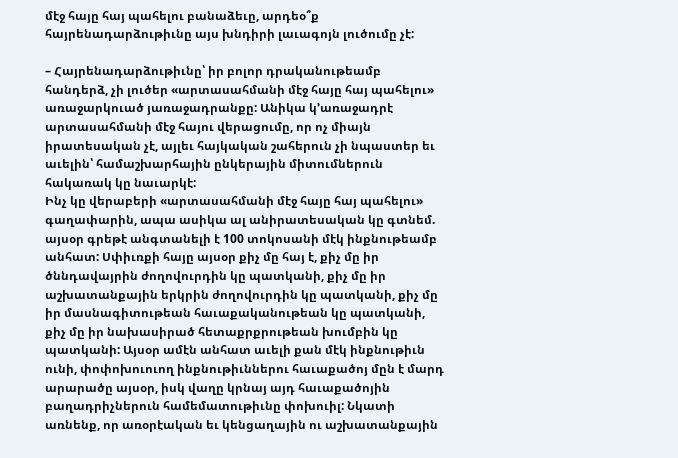մէջ հայը հայ պահելու բանաձեւը, արդեօ՞ք հայրենադարձութիւնը այս խնդիրի լաւագոյն լուծումը չէ:

– Հայրենադարձութիւնը՝ իր բոլոր դրականութեամբ հանդերձ, չի լուծեր «արտասահմանի մէջ հայը հայ պահելու» առաջարկուած յառաջադրանքը: Անիկա կ՚առաջադրէ արտասահմանի մէջ հայու վերացումը, որ ոչ միայն իրատեսական չէ, այլեւ հայկական շահերուն չի նպաստեր եւ աւելին՝ համաշխարհային ընկերային միտումներուն հակառակ կը նաւարկէ:
Ինչ կը վերաբերի «արտասահմանի մէջ հայը հայ պահելու» գաղափարին, ապա ասիկա ալ անիրատեսական կը գտնեմ. այսօր գրեթէ անգտանելի է 100 տոկոսանի մէկ ինքնութեամբ անհատ: Սփիւռքի հայը այսօր քիչ մը հայ է, քիչ մը իր ծննդավայրին ժողովուրդին կը պատկանի, քիչ մը իր աշխատանքային երկրին ժողովուրդին կը պատկանի, քիչ մը իր մասնագիտութեան հաւաքականութեան կը պատկանի, քիչ մը իր նախասիրած հետաքրքրութեան խումբին կը պատկանի: Այսօր ամէն անհատ աւելի քան մէկ ինքնութիւն ունի, փոփոխուուող ինքնութիւններու հաւաքածոյ մըն է մարդ արարածը այսօր, իսկ վաղը կրնայ այդ հաւաքածոյին բաղադրիչներուն համեմատութիւնը փոխուիլ: Նկատի առնենք, որ առօրէական եւ կենցաղային ու աշխատանքային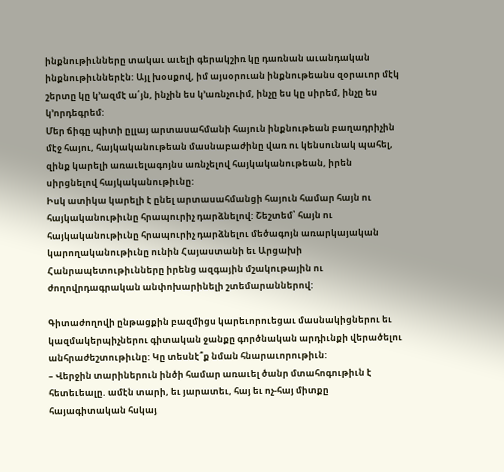ինքնութիւնները տակաւ աւելի գերակշիռ կը դառնան աւանդական ինքնութիւններէն: Այլ խօսքով, իմ այսօրուան ինքնութեանս զօրաւոր մէկ շերտը կը կ’ազմէ ա՛յն, ինչին ես կ՚առնչուիմ, ինչը ես կը սիրեմ, ինչը ես կ՚որդեգրեմ:
Մեր ճիգը պիտի ըլլայ արտասահմանի հայուն ինքնութեան բաղադրիչին մէջ հայու, հայկականութեան մասնաբաժինը վառ ու կենսունակ պահել, զինք կարելի առաւելագոյնս առնչելով հայկականութեան, իրեն սիրցնելով հայկականութիւնը:
Իսկ ատիկա կարելի է ընել արտասահմանցի հայուն համար հայն ու հայկականութիւնը հրապուրիչ դարձնելով: Շեշտեմ՝ հայն ու հայկականութիւնը հրապուրիչ դարձնելու մեծագոյն առարկայական կարողականութիւնը ունին Հայաստանի եւ Արցախի Հանրապետութիւնները իրենց ազգային մշակութային ու ժողովրդագրական անփոխարինելի շտեմարաններով:

Գիտաժողովի ընթացքին բազմիցս կարեւորուեցաւ մասնակիցներու եւ կազմակերպիչներու գիտական ջանքը գործնական արդիւնքի վերածելու անհրաժեշտութիւնը: Կը տեսնէ՞ք նման հնարաւորութիւն:
– Վերջին տարիներուն ինծի համար առաւել ծանր մտահոգութիւն է հետեւեալը. ամէն տարի, եւ յարատեւ, հայ եւ ոչ-հայ միտքը հայագիտական հսկայ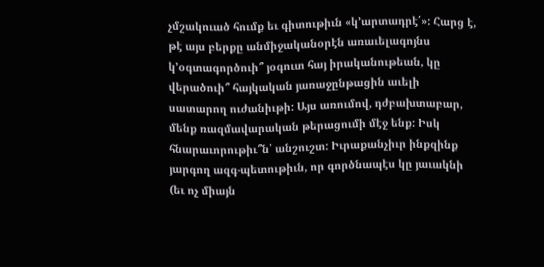չմշակուած հումք եւ գիտութիւն «կ’արտադրէ՛»: Հարց է, թէ այս բերքը անմիջականօրէն առաւելագոյնս կ՚օգտագործուի՞ յօգուտ հայ իրականութեան, կը վերածուի՞ հայկական յառաջընթացին աւելի սատարող ուժանիւթի: Այս առումով, դժբախտաբար, մենք ռազմավարական թերացումի մէջ ենք: Իսկ հնարաւորութիւ՞ն՝ անշուշտ: Իւրաքանչիւր ինքզինք յարգող ազգ-պետութիւն, որ գործնապէս կը յաւակնի (եւ ոչ միայն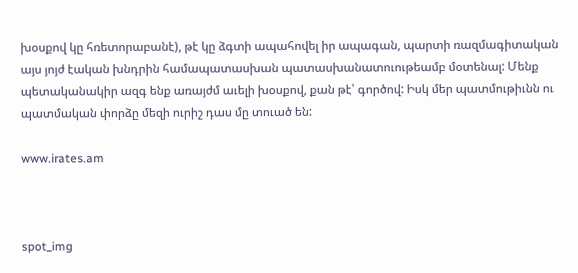խօսքով կը հռետորաբանէ), թէ կը ձգտի ապահովել իր ապագան, պարտի ռազմագիտական այս յոյժ էական խնդրին համապատասխան պատասխանատուութեամբ մօտենալ: Մենք պետականակիր ազգ ենք առայժմ աւելի խօսքով, քան թէ՝ գործով: Իսկ մեր պատմութիւնն ու պատմական փորձը մեզի ուրիշ դաս մը տուած են:

www.irates.am



spot_img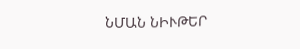ՆՄԱՆ ՆԻՒԹԵՐ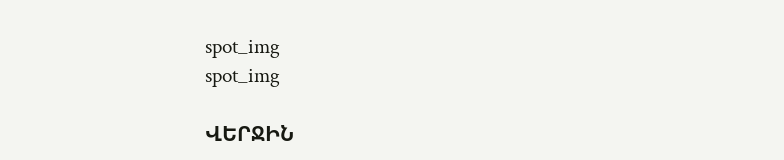spot_img
spot_img

ՎԵՐՋԻՆ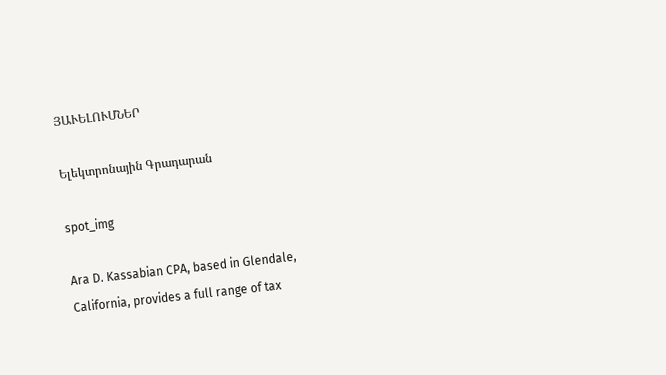ՅԱՒԵԼՈՒՄՆԵՐ

Ելեկտրոնային Գրադարան

spot_img

Ara D. Kassabian CPA, based in Glendale, California, provides a full range of tax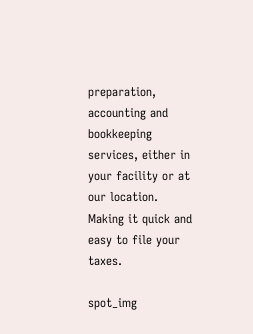preparation, accounting and bookkeeping services, either in your facility or at our location. Making it quick and easy to file your taxes.

spot_img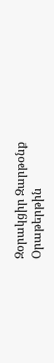Զօրակցիր Զարթօնք Օրաթերթին